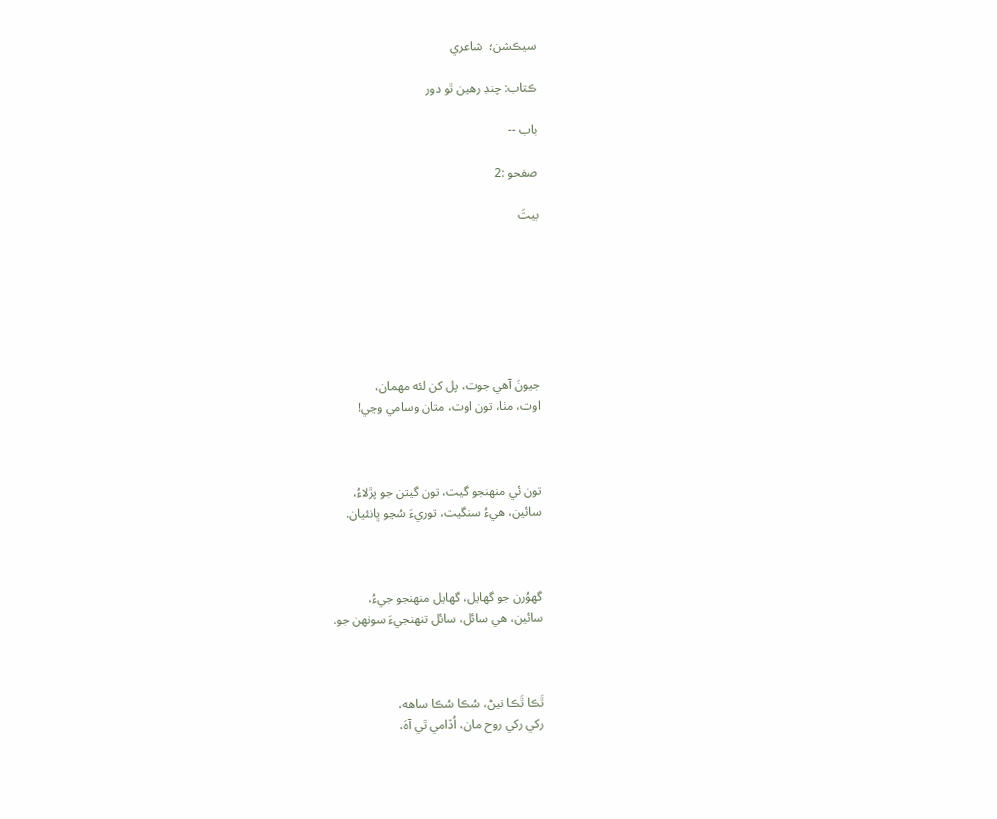سيڪشن؛  شاعري

ڪتاب: چنڊ رهين ٿو دور

باب --

صفحو :2

بيتَ







جيونَ آهي جوت، پل کن لئه مهمان،
اوت، مٺا، تون اوت، متان وسامي وڃي!



تون ئي منهنجو گيت، تون گيتن جو پڙلاءُ،
سائين، هيءُ سنگيت، توريءَ سُڃو ڀانئيان.



گهوُرن جو گهايل، گهايل منهنجو جيءُ،
سائين، هي سائل، سائل تنهنجيءَ سونهن جو.



ٿَڪا ٿَڪا نيڻ، سُڪا سُڪا ساهه،
رکي رکي روح مان، اُڏامي ٿي آهَ،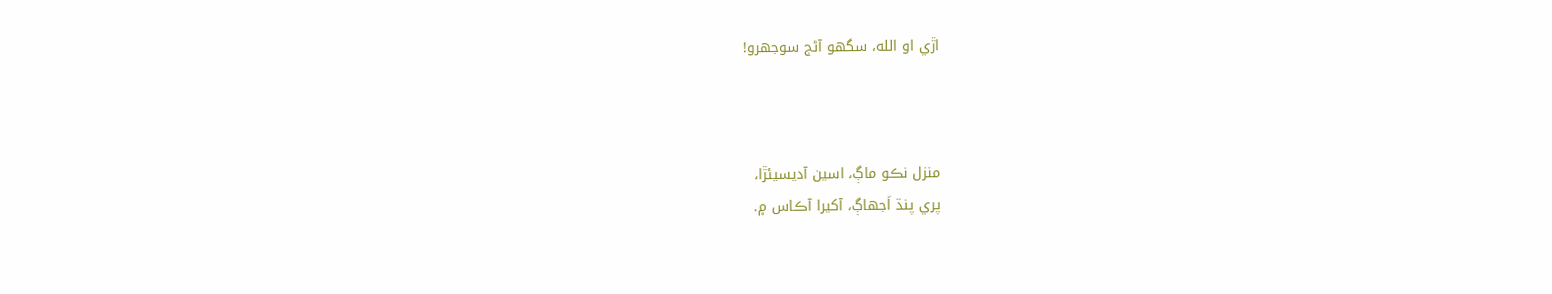اڙي او الله، سگهو آڻج سوجهرو!



منزل نڪو ماڳ، اسين آديسيئڙا،
پري پنڌ اَجهاڳ، آکيرا آڪاس ۾.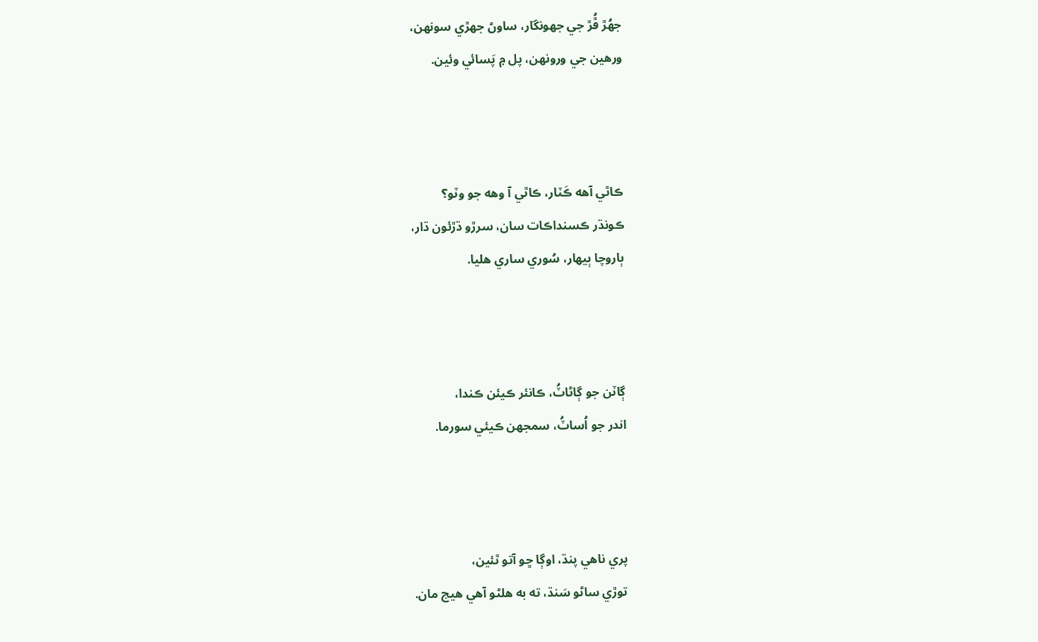جهُڙ ڦُڙ جي جهونگار، ساوڻ جهڙي سونهن،
ورهين جي ورونهن، پل ۾ پَسائي وئين.



ڪاٿي آهه ڪَٽار، ڪاٿي آ وهه جو وٽو؟
ڪونڌر ڪسنداڪات سان، سرڙو ڌڙئون ڌار،
ٻاروچا ٻيهار، سُوري ساري هليا.



ڳاٽن جو ڳاڻاٽُ، ڪانئر ڪيئن ڪندا،
اندر جو اُساٽُ، سمجهن ڪيئي سورما.



پري ناهي پنڌ، اوڳا ڇو آتو ٿئين،
توڙي ساڻو سَنڌ، ته به هلڻو آهي هيج مان.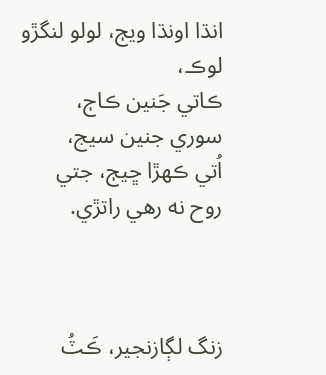انڌا اونڌا ويڄ، لولو لنگڙو لوڪ،
ڪاتي جَنين ڪاڄ، سوري جنين سيج،
اُتي ڪهڙا ڇيڄ، جتي روح نه رهي راتڙي.



زنگ لڳازنجير، ڪَٽُ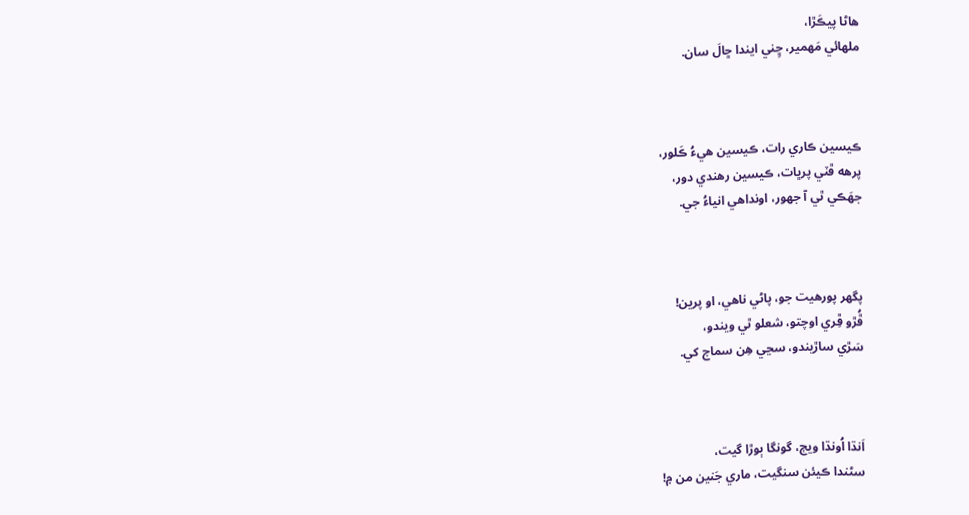هاڻا پيڪَڙا،
ملهائي مَهمير، ڇِني ايندا ڇالَ سان.



ڪيسين ڪاري رات، ڪيسين هيءُ ڪَلور،
پرهه ڦٽي پرڀات، ڪيسين رهندي دور،
جهَڪي ٿي آ جهور، اونداهي انياءُ جي.



پگهر پورهيت جو، پاڻي ناهي، او پرين!
ڦُڙو ڦِري اوچتو، شعلو ٿي ويندو،
سَڙي ساڙيندو، سڃي هِن سماج کي.



اَنڌا اُونڌا ويڄ، گونگا ٻوڙا گيت،
سڻندا ڪيئن سنگيت، ماري جَنين من ۾!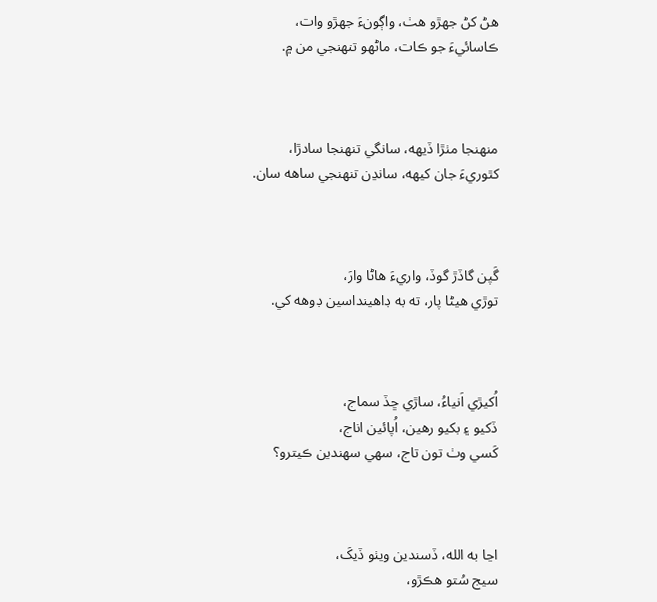هڻ کڻ جهڙو هٺ، واڳونءَ جهڙو وات،
ڪاسائيءَ جو ڪات، ماڻهو تنهنجي من ۾.



منهنجا مٺڙا ڏيهه، سانگي تنهنجا سادڙا،
کٿوريءَ جان کيهه، سانڍن تنهنجي ساهه سان.



گَپن گاڏڙ گوڏ، واريءَ هاڻا وارَ،
توڙي هيڻا پار، ته به ڊاهينداسين ڊوهه کي.



اُکيڙي اَنياءُ، ساڙي ڇڏ سماج،
ڏکيو ۽ بکيو رهين، اُپائين اناج،
کَسي وٺ تون تاج، سهي سهندين ڪيترو؟



اڃا به الله، ڏسندين ويٺو ڏيکَ،
سيج سُتو هڪڙو،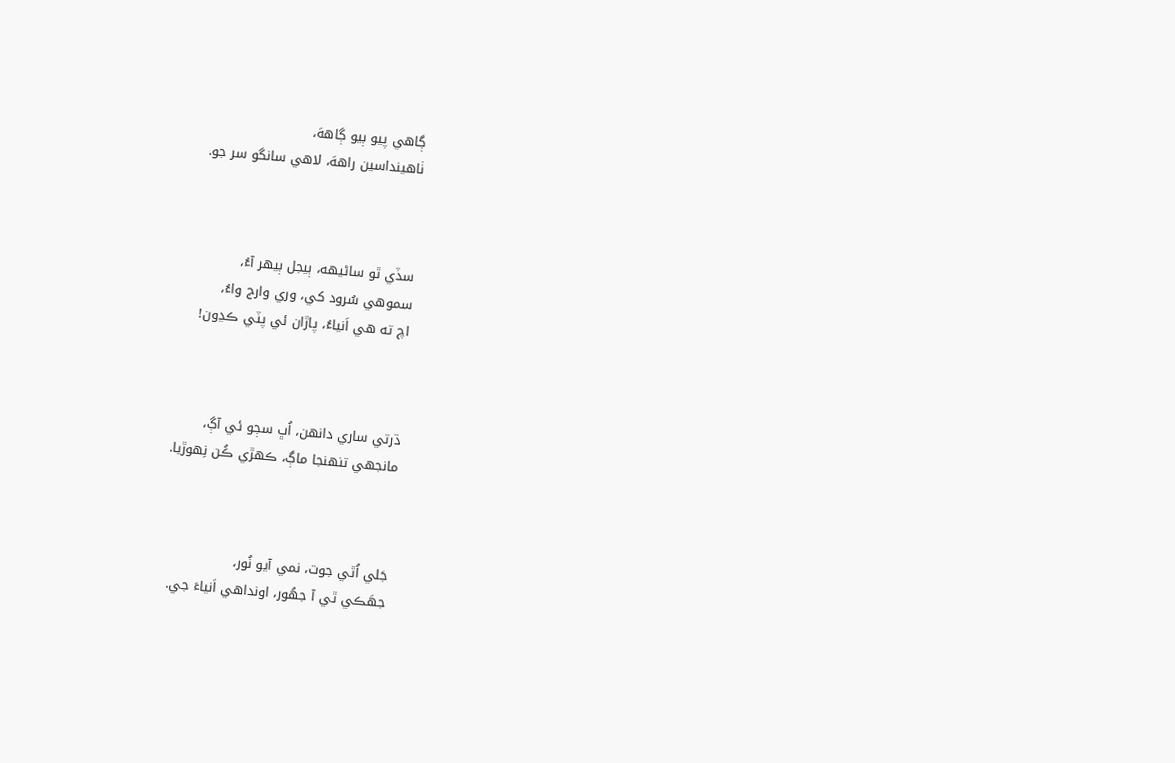ڳاهي پيو ٻيو ڳاههَ،
ٺاهينداسين راههَ، لاهي سانگو سر جو.



سڏي ٿو ساڻيهه، ٻيجل ٻيهر آءُ،
سموهي سُرود کي، وري وارج واءُ،
اچ ته هي اَنياءُ، پاڙان ئي پٽي ڪڍون!



ڌرتي ساري دانهن، اُڀ سڄو ئي آڳ،
مانجهي تنهنجا ماڳ، ڪهڙي ڪُن نِهوڙيا.



جَلي اُٿي جوت، نمي آيو نُور،
جهَڪي ٿي آ جهُور، اونداهي اَنياءَ جي.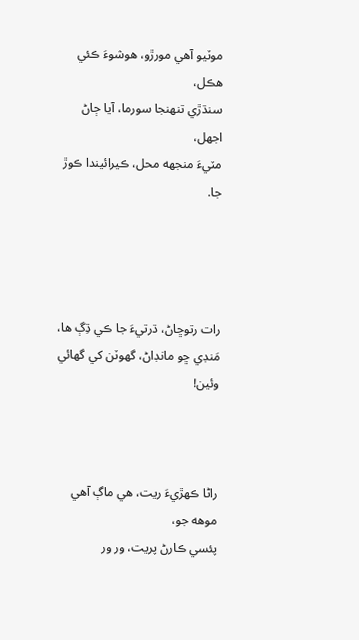موٽيو آهي مورڙو، هوشوءَ ڪئي هڪل،
سنڌڙي تنهنجا سورما، آيا ڄاڻ اجهل،
مٽيءَ منجهه محل، ڪيرائيندا ڪوڙ جا.




رات رتوڇاڻ، ڌرتيءَ جا ڪي ڌِڳ ها،
مَنڊي ڇو مانڊاڻ، گهوٽن کي گهائي وئين!



راڻا ڪهڙيءَ ريت، هي ماڳ آهي موهه جو،
پئسي ڪارڻ پريت، ور ور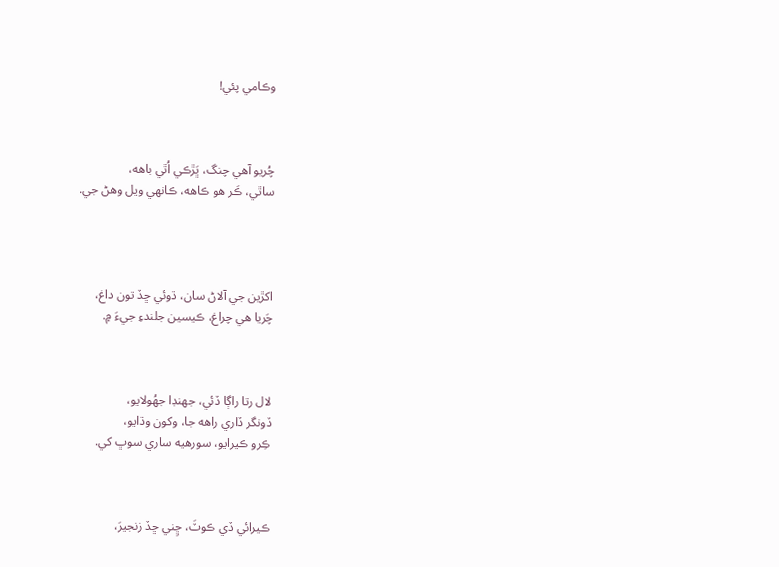وڪامي پئي!



چُريو آهي چنگ، ڀَڙڪي اُٿي باهه،
ساٿي، ڪَر هو ڪاهه، ڪانهي ويل وهڻ جي.




اکڙين جي آلاڻ سان، ڌوئي ڇڏ تون داغ،
چَريا هي چراغ، ڪيسين جلندءِ جيءَ ۾.



لال رتا راڳا ڏئي، جهنڊا جهُولايو،
ڏونگر ڏاري راهه جا، وکون وڌايو،
ڪِرو ڪيرايو، سورهيه ساري سوڀ کي.



ڪيرائي ڏي ڪوٽَ، ڇِني ڇڏ زنجيرَ،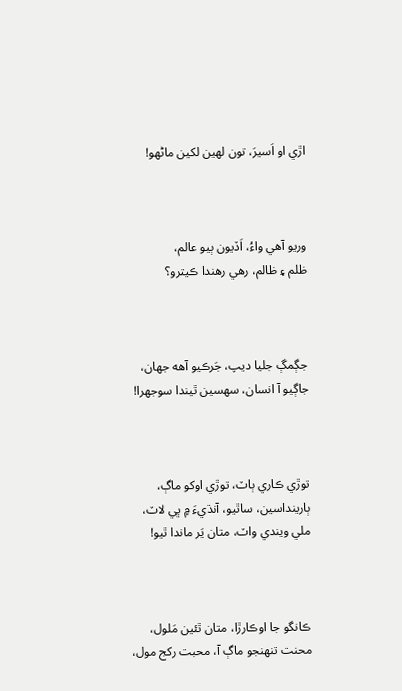اڙي او اَسيرَ، تون لهين لکين ماڻهو!



وريو آهي واءُ، اَڏيون ٻيو عالم،
ظلم ۽ ظالم، رهي رهندا ڪيترو؟



جڳمڳ جليا ديپ، جَرڪيو آهه جهان،
جاڳيو آ انسان، سهسين ٿيندا سوجهرا!



توڙي ڪاري ٻاٽ، توڙي اوکو ماڳ،
ٻارينداسين، ساٿيو، آنڌيءَ ۾ ڀي لاٽ،
ملي ويندي واٽ، متان يَر ماندا ٿيو!



ڪانگو جا اوڪارڙا، متان ٿئين مَلول،
محنت تنهنجو ماڳ آ، محبت رکج مول،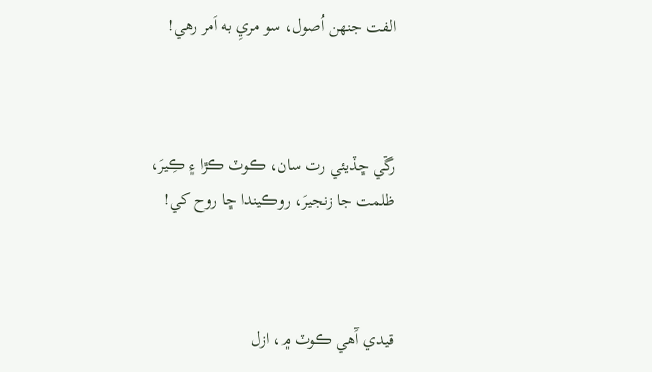الفت جنهن اُصول، سو مريِ به اَمر رهي!



رڱي ڇڏيئي رت سان، ڪوٽ ڪڙا ۽ ڪِيرَ،
ظلمت جا زنجيرَ، روڪيندا ڇا روح کي!



قيدي آَهي ڪوٽ ۾، ازل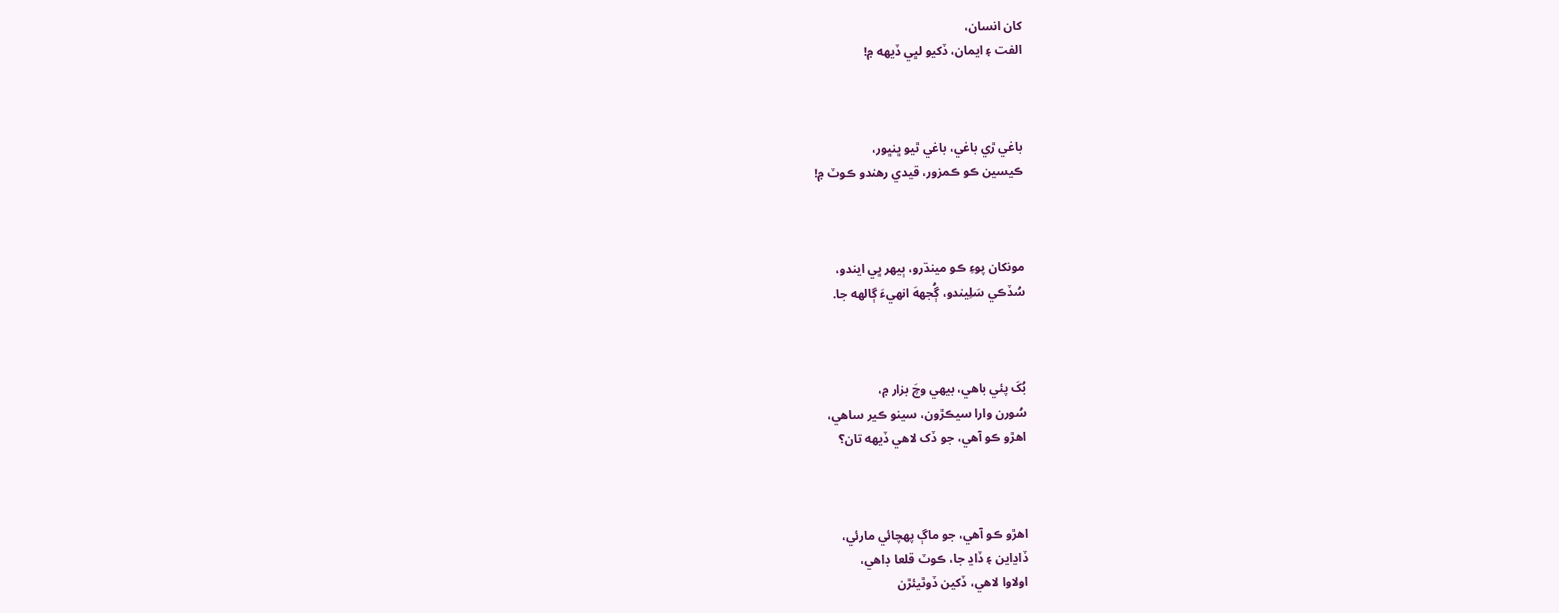کان انسان،
الفت ۽ ايمان، ڏکيو لڀي ڏيهه ۾!



باغي ڙي باغي، باغي ٿيو ڀنڀور،
ڪيسين ڪو ڪمزور، قيدي رهندو ڪوٽ ۾!



مونکان پوءِ ڪو مينڌرو، ٻيهر ڀي ايندو،
سُڏڪي سَلِيندو، ڳُجههَ انهيءَ ڳالهه جا.



بُکَ پئي باهي، بيهي وچَ بزار ۾،
سُورن وارا سيڪڙون، سينو ڪير ساهي،
اهڙو ڪو آهي، جو ڏک لاهي ڏيهه تان؟



اهڙو ڪو آهي، جو ماڳ پهچائي مارئي،
ڏاڍاين ۽ ڏاڍ جا، ڪوٽ قلعا ڊاهي،
اولاوا لاهي، ڏکين ڏوٿيئڙن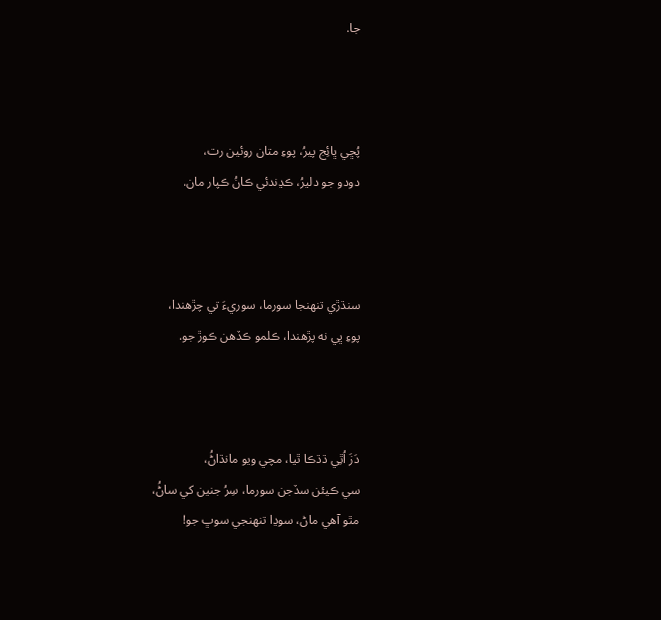جا.



پُڇي ڀائِج پيرُ، پوءِ متان روئين رت،
دودو جو دليرُ، ڪڍندئي ڪانُ ڪپار مان.



سنڌڙي تنهنجا سورما، سوريءَ تي چڙهندا،
پوءِ ڀي نه پڙهندا، ڪلمو ڪڏهن ڪوڙ جو.



دَزَ اُٿِي ڌڌڪا ٿيا، مچي ويو مانڌاڻُ،
سي ڪيئن سڏجن سورما، سِرُ جنين کي ساڻُ،
مٿو آهي ماڻ، سوڍا تنهنجي سوڀ جو!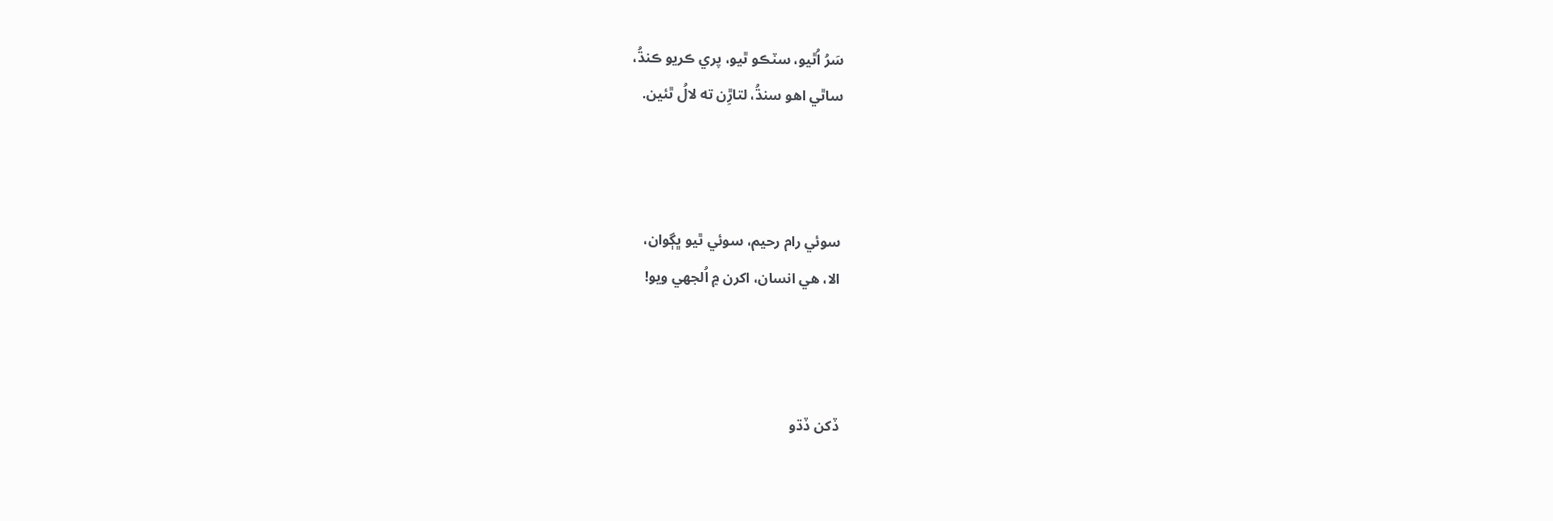سَرُ اُٿيو، سٽڪو ٿيو، پري ڪريو ڪنڌُ،
ساٿي اهو سنڌُ، لتاڙِن ته لالُ ٿئين.



سوئي رام رحيم، سوئي ٿيو ڀڳوان،
الا، هي انسان، اکرن ۾ اُلجهي ويو!



ڏکن ڏڌو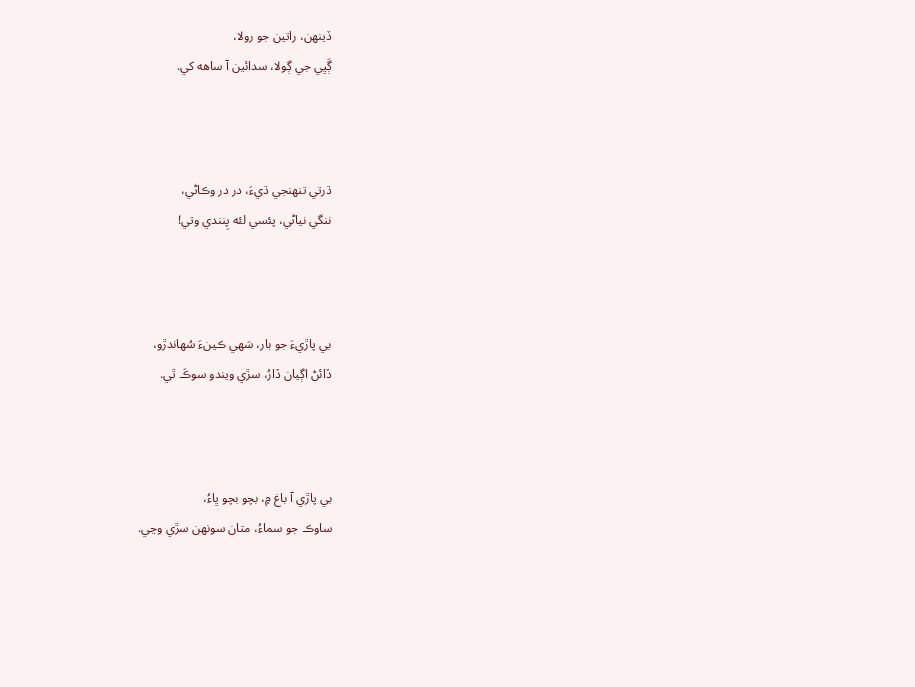ڏينهن، راتين جو رولا،
ڳَڀي جي ڳولا، سدائين آ ساهه کي.



ڌرتي تنهنجي ڌيءَ، در در وڪاڻي،
ننگي نياڻي، پئسي لئه پِنندي وتي!



بي پاڙيءَ جو بار، سَهي ڪينءَ سُهاندڙو،
ڏائڻ اڳيان ڏارُ، سڙي ويندو سوڪَ ٿي.



بي پاڙي آ باغ ۾، بچو بچو ڀاءُ،
ساوڪ جو سماءُ، متان سونهن سڙي وڃي.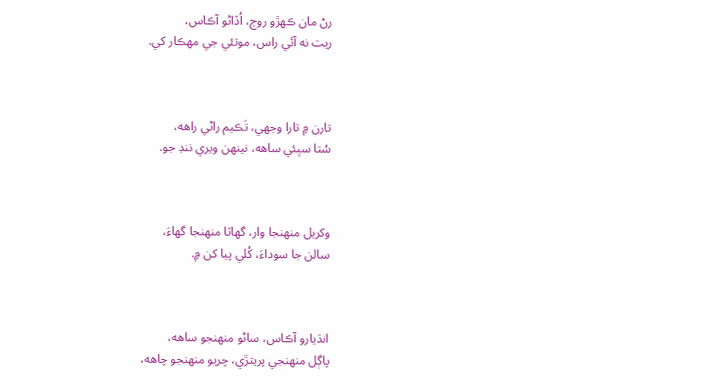رڻ مان ڪهڙو روڄ، اُڏاڻو آڪاس،
ريت نه آئي راس، موتئي جي مهڪار کي.



تارن ۾ تارا وجهي، تَڪيم راڻي راهه،
سُتا سڀئي ساهه، نينهن ويري ننڊ جو.



وکريل منهنجا وار، گهاٽا منهنجا گهاءَ،
سالن جا سوداءَ، کُلي پيا کن ۾.



انڌيارو آڪاس، ساڻو منهنجو ساهه،
پاڳل منهنجي پريتڙي، چريو منهنجو چاهه،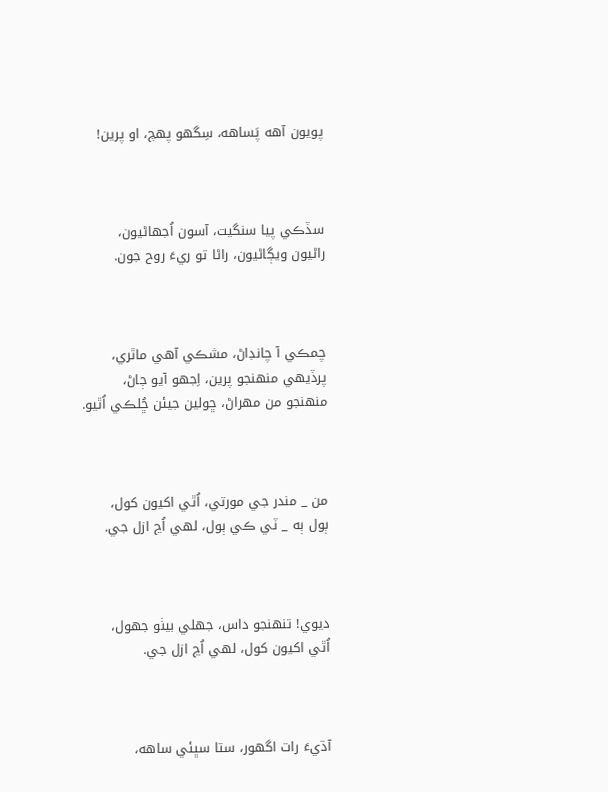پويون آهه پَساهه، سِگهو پهچ، او پرين!



سڏڪي پيا سنگيت، آسون اُجهاڻيون،
راڻيون ويڳاڻيون، راڻا تو ريءَ روح جون.



چمڪي آ چانڊاڻ، مشڪي آهي ماٿري،
پرڏيهي منهنجو پرين، اِجهو آيو ڄاڻ،
منهنجو من مهراڻ، ڇولين جيئن ڇُلڪي اُٿيو.



من _ مندر جي مورتي، اُٿي اکيون کول،
ٻول ٻه _ ٽي ڪي ٻول، لهي اُڃ ازل جي.



ديوي! تنهنجو داس، جهلي بيٺو جهول،
اُٿي اکيون کول، لهي اُڃ ازل جي.



آڌيءَ رات اگهور، ستا سڀئي ساهه،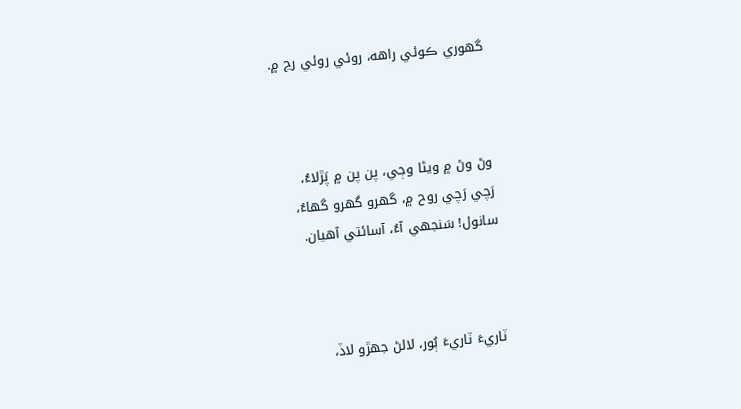گهوري ڪوئي راهه، روئي روئي رڃ ۾.



وڻ وڻ ۾ ويڻا وڄي، پن پن ۾ پَڙلاءُ،
رَچي رَچي روح ۾، گهرو گهرو گهاءُ،
سانول! سَنجهي آءُ، آسائتي آهيان.



ٽاريءَ ٽاريءَ ٻُور، لالڻ جهڙو لاڏ،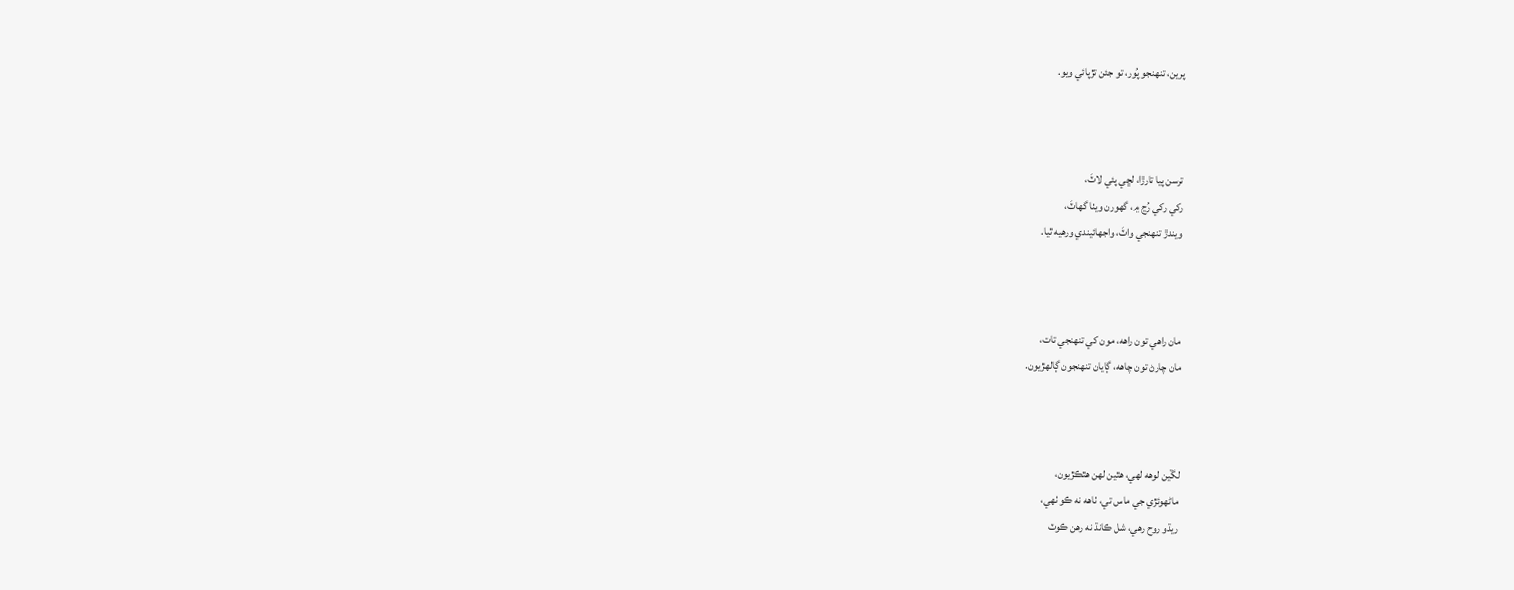پرين، تنهنجو پُور، تو جئن تڙپائي ويو.



ترسن پيا تارڙا، لڇي پئي لاٽَ،
رکي رکي رُڃ ۾، گهورن ويٺا گهاٽَ،
ويندڙ تنهنجي واٽَ، واجهائيندي ورهيه ٿيا.



مان راهي تون راهه، مون کي تنهنجي تات،
مان چارڻ تون چاهه، ڳايان تنهنجون ڳالهڙيون.



لڱين لوهه لهي، هٿين لهن هٿڪڙيون،
ماڻهوئڙي جي ماس تي، ٺاهه نه ڪو ٺهي،
ريڌو روح رهي، شل ڪانڌ نه رهن ڪوٽ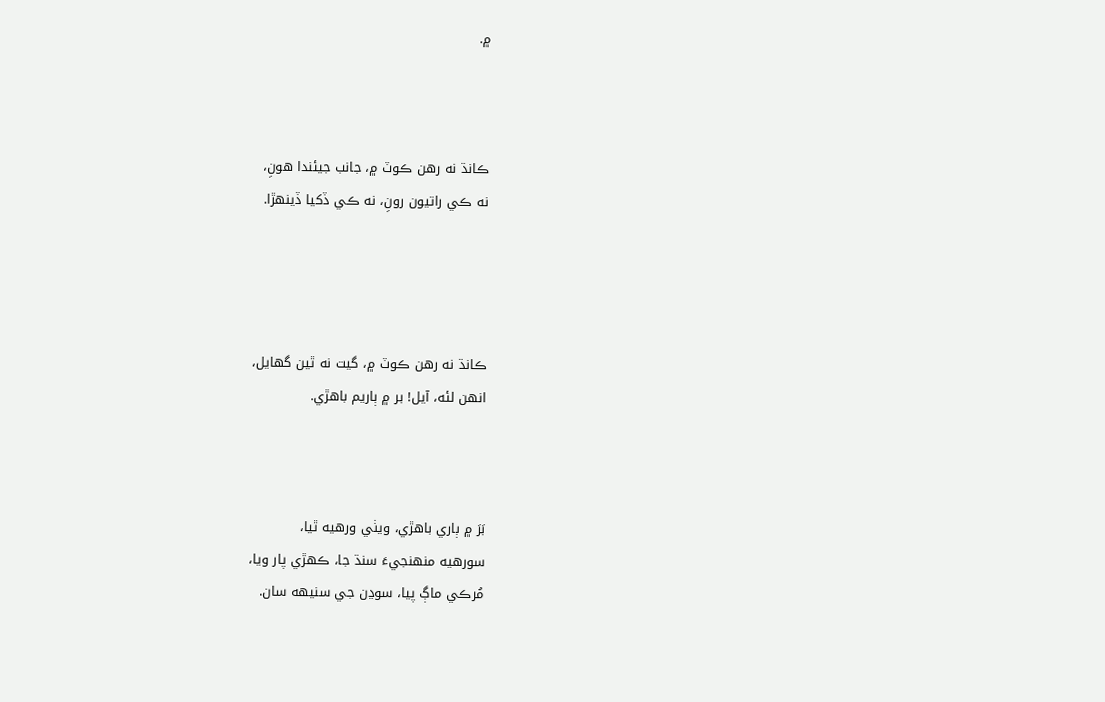۾.



ڪانڌ نه رهن ڪوٽ ۾، جانب جيئندا هونِ،
نه ڪي راتيون رونِ، نه ڪي ڏکيا ڏينهڙا.




ڪانڌ نه رهن ڪوٽ ۾، گيت نه ٿين گهايل،
انهن لئه، آيل! بر ۾ ٻاريم باهڙي.



بَرَ ۾ ٻاري باهڙي، ويٺي ورهيه ٿيا،
سورهيه منهنجيءَ سنڌ جا، ڪهڙي پار ويا،
مُرڪي ماڳ پيا، سوڍن جي سنيهه سان.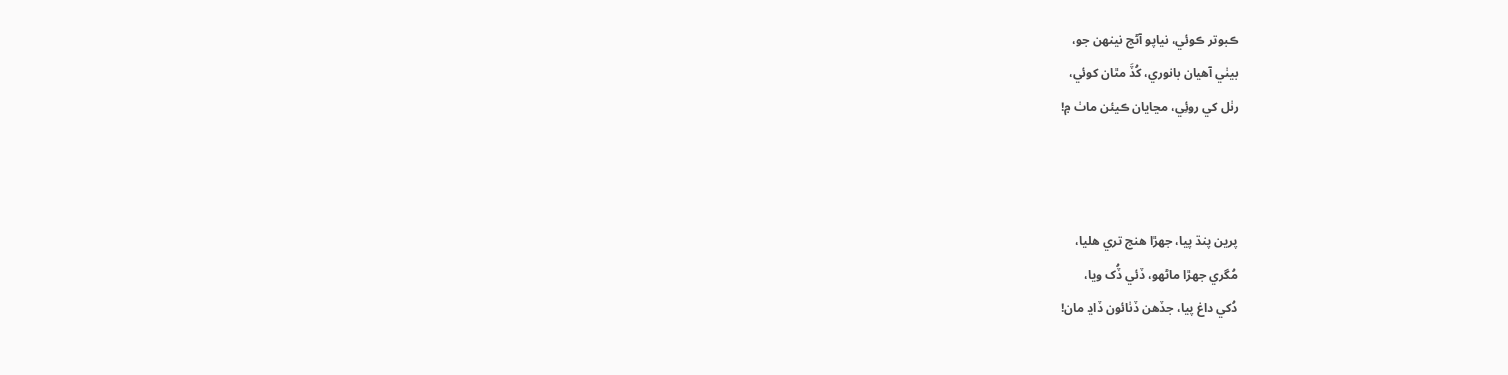ڪبوتر ڪوئي، نياپو آڻج نينهن جو،
بيٺي آهيان بانوري، کُڏَ مٿان کوئي،
رٺل کي روئِي، مڃايان ڪيئن ماٺ ۾!



پرين پنڌ پيا، جهڙا هنج تري هليا،
مُگري جهڙا ماڻهو، ڏئي ڏُک ويا،
دُکي داغ پيا، جڏهن ڏٺائون ڏاڍ مان!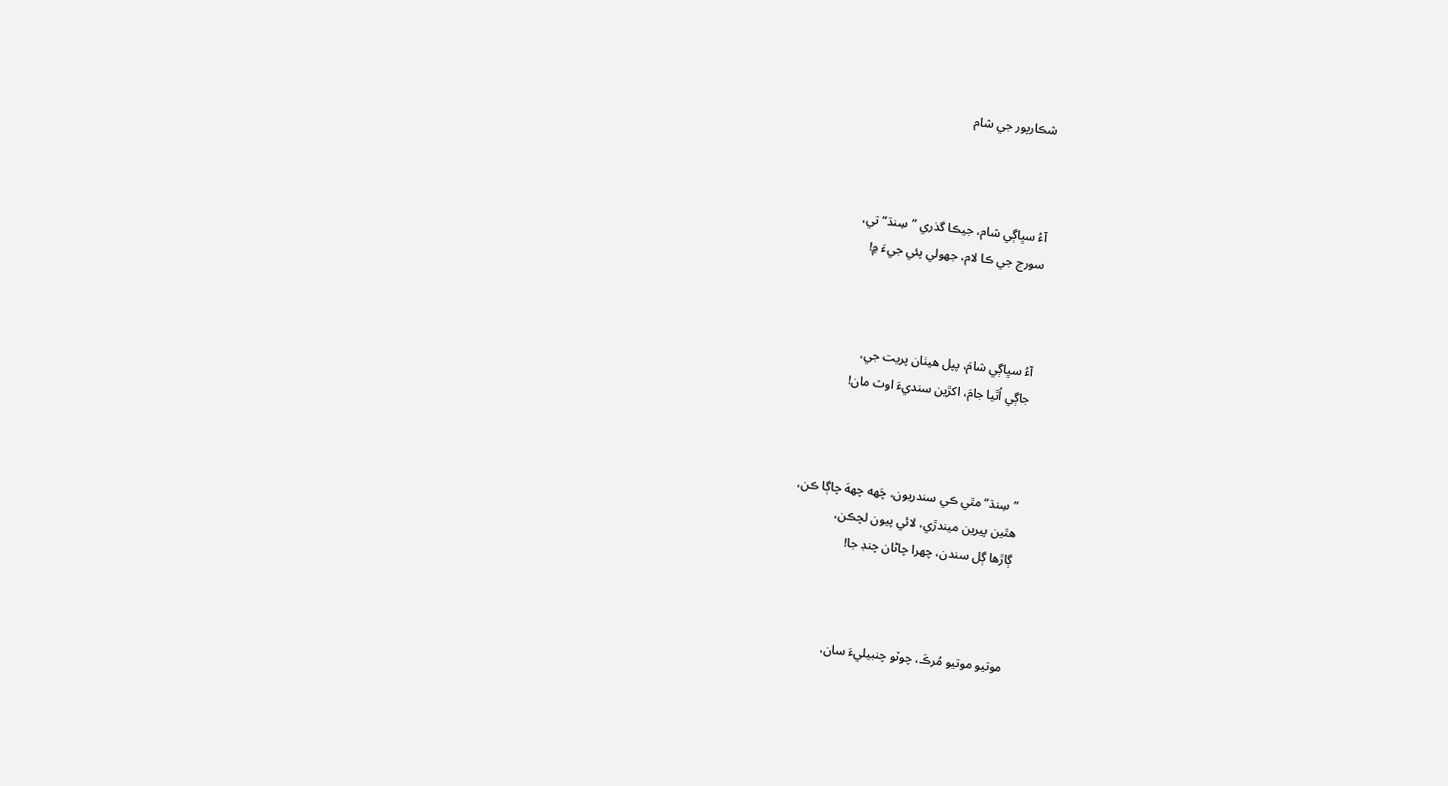شڪارپور جي شام



آءُ سڀاڳي شام، جيڪا گذري ”سِنڌ“ تي،
سورج جي ڪا لام، جهولي پئي جيءَ ۾!



آءُ سڀاڳي شامَ، پپل هيٺان پريت جي،
جاڳي اُٿيا جامَ، اکڙين سنديءَ اوٽ مان!



”سِنڌ“ مٿي ڪي سندريون، چَهه چههَ چاڳا ڪن،
هٿين پيرين ميندڙي، لائي پيون لچڪن،
ڳاڙها ڳل سندن، چهرا چاڻان چنڊ جا!



موتيو موتيو مُرڪَ، چوٽو چنبيليءَ سان،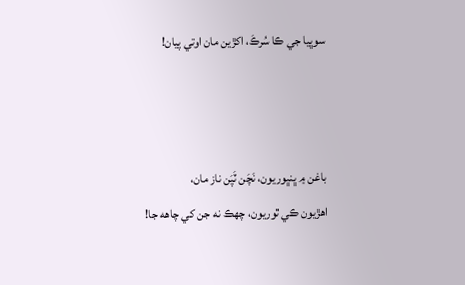سوڀيا جي ڪا سُرڪَ، اکڙين مان اوتي پيان!



باغن ۾ ڀنڀوريون، نَچَن ٽَپَن ناز مان،
اهڙيون ڪي ٿوريون، چهڪ نه جن کي چاهه جا!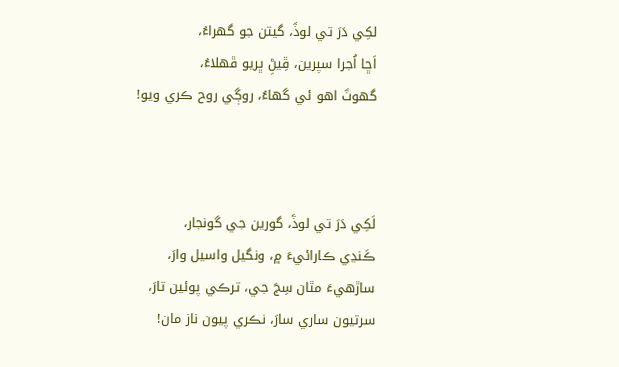لکِي دَرَ تي لوڏَ، گيتن جو گهراءُ،
اَڇا اُجرا سپرين، ڦِيڻِ ڀريو ڦهلاءُ،
گهوٽَ اهو ئي گهاءُ، روڳي روح ڪري ويو!



لَکِي دَرَ تي لوڏَ، گورين جي گونجار،
ڪَنڍي ڪارائيءَ ۾، ونگيل واسيل وارَ،
ساڙهيءَ مٿان سِجَ جي، ترڪي پوئين تارَ،
سرتيون ساري سارَ، نڪري پيون ناز مان!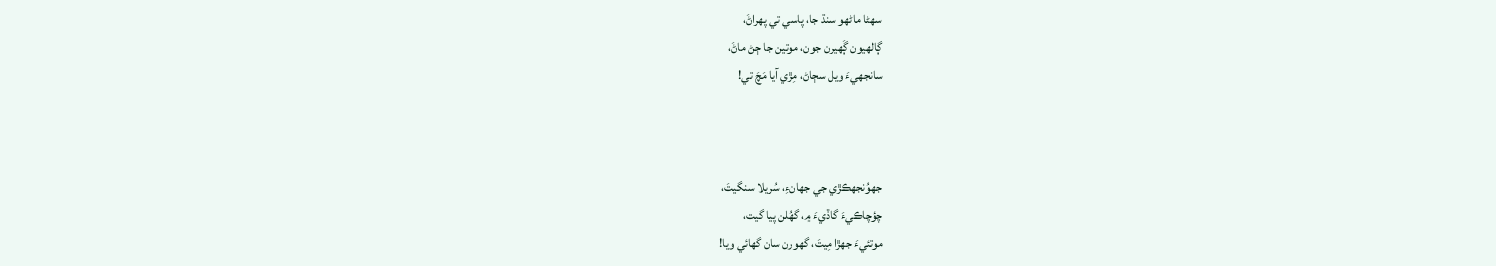سهڻا ماڻهو سنڌ جا، پاسي تي پهراڻَ،
ڳالهيون ڳَهيرن جون، موتين جا ڄڻ ماڻَ،
سانجهيءَ ويل سڄاڻ، مِڙي آيا مَچَ تي!



جهوُنجهڪڙي جي جهانءِ، سُريلا سنگيتَ،
چؤچاڪيءَ گاڏيءَ ۾، گهُلن پيا گيت،
موتئيءَ جهڙا مِيتَ، گهورن سان گهائي ويا!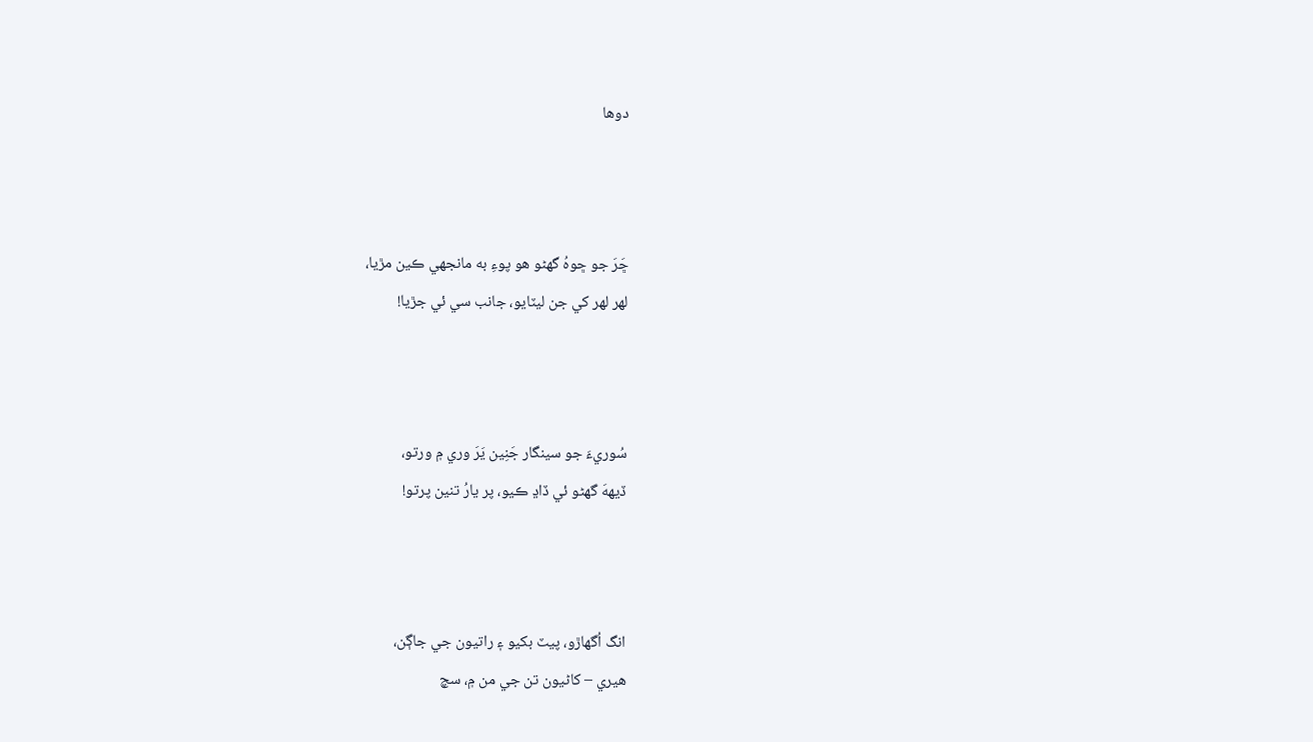دوها



ڇَرَ جو ڇوهُ گهڻو هو پوءِ به مانجهي ڪين مڙيا،
لهر لهر کي جن ليٽايو، جانب سي ئي جڙيا!



سُوريءَ جو سينگار جَنِين يَرَ وري ۾ ورتو،
ڏيههَ گهڻو ئي ڏاڍ ڪيو، پر يارُ تنين پرتو!



انگ اُگهاڙو، پيٽ بکيو ۽ راتيون جي جاڳن،
هيري – کاڻيون تن جي من ۾، سچ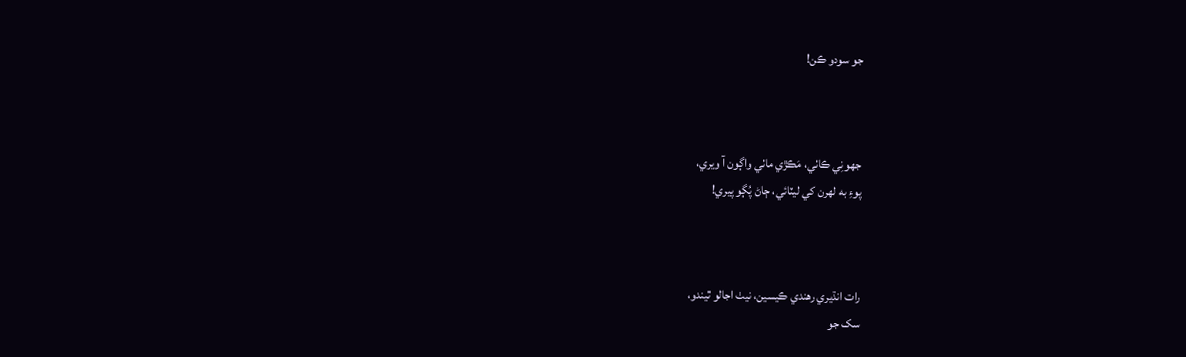جو سودو ڪن!



جهونِي ڪاٺي، مَڪڙي ماٺي واڳون آ ويري،
پوءِ به لهرن کي ليٽائي، ڄاڻ پُڳو پيري!



رات انڌيري رهندي ڪيسين، نيٺ اجالو ٿيندو،
سک جو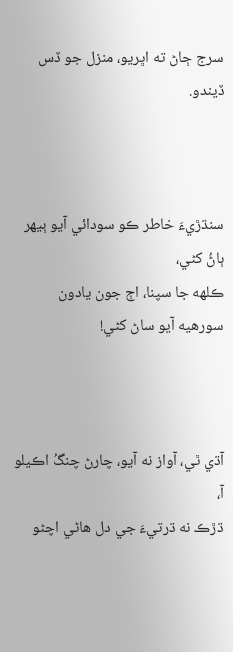سرج ڄاڻ ته اڀريو، منزل جو ڏس ڏيندو.



سنڌڙيءَ خاطر ڪو سودائي آيو ٻيهر ٻاڻُ کڻي،
ڪلهه جا سپنا، اڄ جون يادون سورهيه آيو ساڻ کڻي!



آڌي ٿي، آواز نه آيو، چارڻ چنگُ اڪيلو آ،
ڌڙڪ نه ڌرتيءَ جي دل هاڻي اچڻو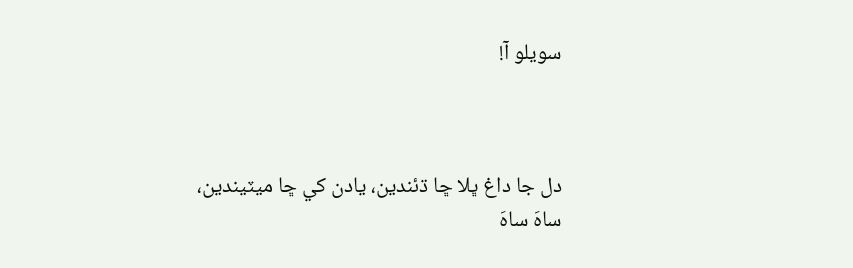سويلو آ!



دل جا داغ ڀلا ڇا ڌئندين، يادن کي ڇا ميٽيندين،
ساهَ ساهَ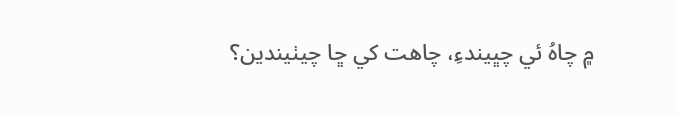۾ چاهُ ئي چڀيندءِ، چاهت کي ڇا چيٺيندين؟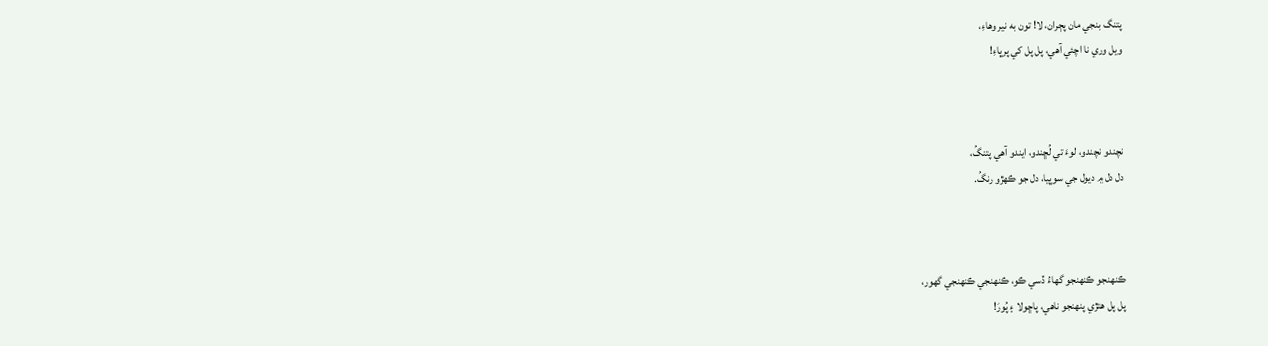پتنگ بنجي مان پڄران، لا! تون به نير وهاءِ،
ويل وري نا اچئي آهي، پل پل کي پرڀاءِ!



نچندو نچندو، لوءَ تي لُڇندو، ايندو آهي پتنگُ،
دل دل ۾ ديول جي سوڀيا، دل جو ڪهڙو رنگُ.



ڪنهنجو ڪنهنجو گهاءُ ڏسي ڪو، ڪنهنجي ڪنهنجي گهور،
پل پل هتڙي پنهنجو ناهي، پاڇولا ۽ پُورَ!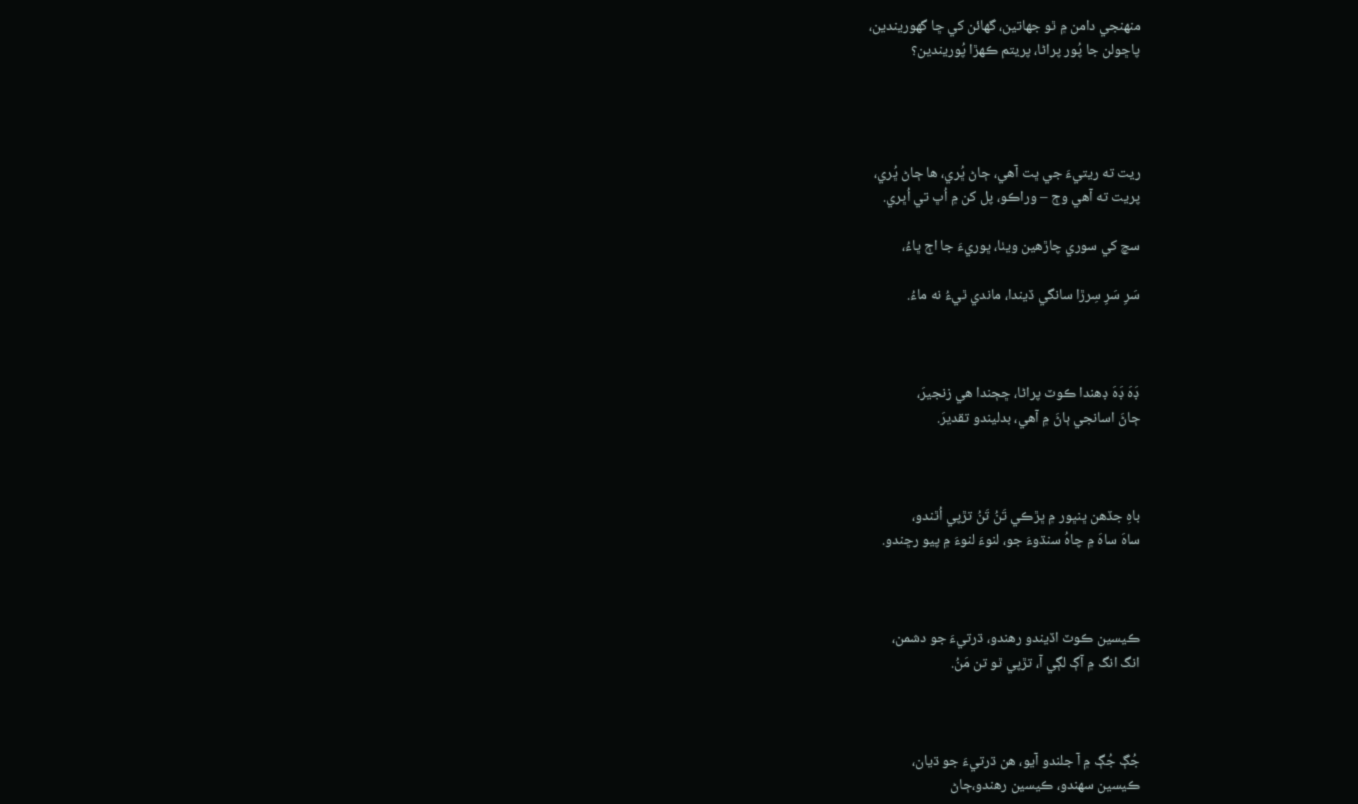منهنجي دامن ۾ ٿو جهاتين، گهائن کي ڇا گهوريندين،
پاڇولن جا پُور پراڻا، پريتم ڪهڙا پُوريندين؟




ريت ته ريتيءَ جي ڀت آهي، ڄاڻ ڀُري، ها ڄاڻ ڀُري،
پريت ته آهي وڄ – وراڪو، پل کن ۾ اُڀ تي اُڀري.

سچ کي سوري چاڙهين ويٺا، ڀوريءَ جا اڄ ڀاءُ،

سَرِ سَرِ سِرڙا سانگي ڏيندا، ماندي ٿيءُ نه ماءُ.



ڊَهَ ڊَهَ ڊهندا ڪوٽ پراڻا، ڇڄندا هي زنجيرَ،
ڄاڻَ اسانجي ٻاڻَ ۾ آهي، بدليندو تقديرَ.



باهِ جڏهن ڀنڀور ۾ ڀڙڪي تَنُ تَنُ تڙپي اُٿندو،
ساهَ ساهَ ۾ چاهُ سنڌوءَ جو، لنوءَ لنوءَ ۾ پيو رڇندو.



ڪيسين ڪوٽ اڏيندو رهندو، ڌرتيءَ جو دشمن،
انگ انگ ۾ آڳ لڳي آ، تڙپي ٿو تن مَنُ.



جُڳ جُڳ ۾ آ جلندو آيو، هن ڌرتيءَ جو ڌيان،
ڪيسين سهندو، ڪيسين رهندو،ڄاڻ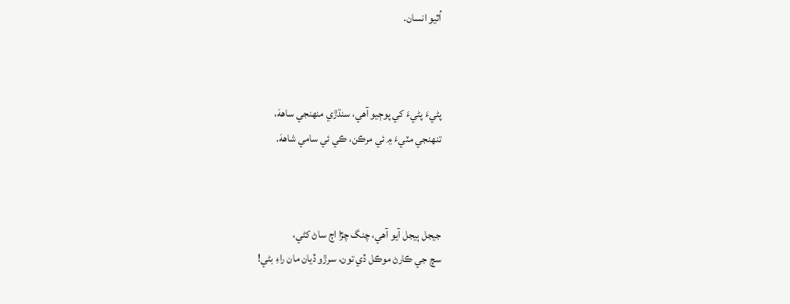اُٿيو انسان.



پڻيءَ پڻيءَ کي پوڄيو آهي، سنڌڙي منهنجي ساههَ،
تنهنجي مٽيءَ ۾ ئي مرڪن، ڪي ئي سامي شاههَ.



جيجل ٻيجل آيو آهي، چنگ چڙا اڄ ساڻ کڻي،
سچ جي ڪارڻ موڪل ڏي تون، سرڙو ڏيان مان راءِ بڻي!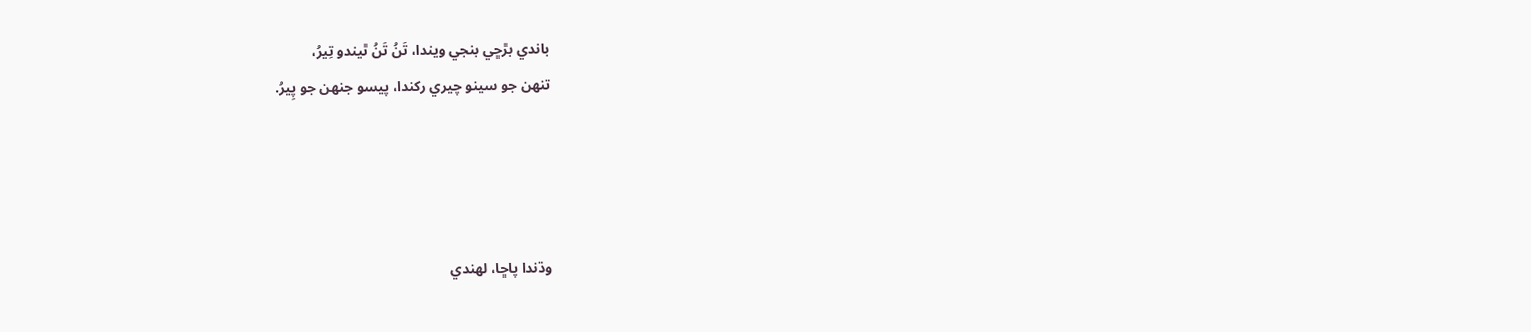باندي بڙڇي بنجي ويندا، تَنُ تَنُ ٿيندو تِيرُ،
تنهن جو سينو چيري رکندا، پيسو جنهن جو پِيرُ.




وڌندا پاڇا، لهندي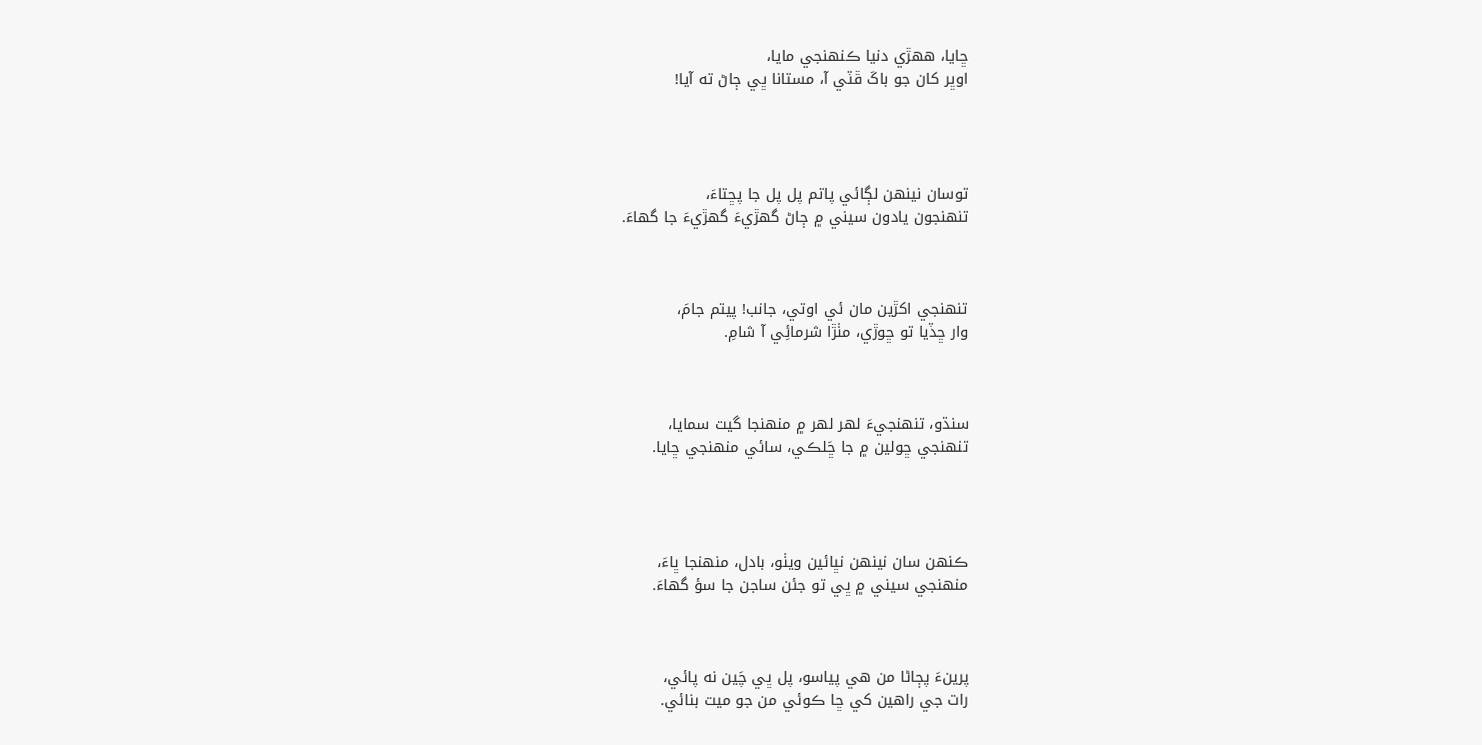ڇايا، ههڙي دنيا ڪنهنجي مايا،
اوڀر کان جو باکَ ڦٽي آ، مستانا ڀي ڄاڻ ته آيا!




توسان نينهن لڳائي پاتم پل پل جا پڇتاءَ،
تنهنجون يادون سيني ۾ ڄاڻ گهڙيءَ گهڙيءَ جا گهاءَ.



تنهنجي اکڙين مان ئي اوتي، جانب! پيتم جامَ،
وار ڇڏيا تو ڇوڙي، مٺڙا شرمائِي آ شامِ.



سنڌو، تنهنجيءَ لهر لهر ۾ منهنجا گيت سمايا،
تنهنجي ڇولين ۾ جا ڇَلڪي، سائي منهنجي ڇايا.




ڪنهن سان نينهن نڀائين ويٺو، بادل، منهنجا ڀاءَ،
منهنجي سيني ۾ ڀي تو جئن ساجن جا سؤ گهاءَ.



پرينءَ پڄاڻا من هي پياسو، پل ڀي چَين نه پائي،
رات جي راهين کي ڇا ڪوئي من جو ميت بنائي.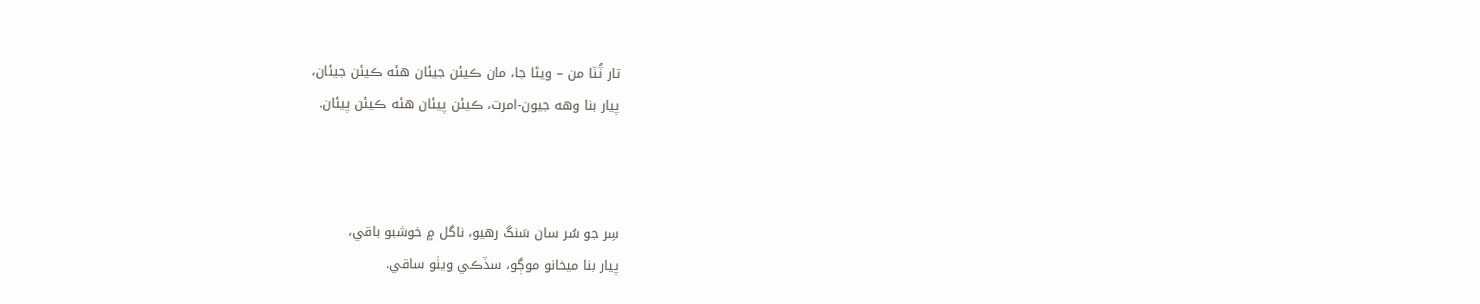تار ٽُٽا من – ويڻا جا، مان ڪيئن جيئان هئه ڪيئن جيئان،
پيار بنا وهه جيون-امرت، ڪيئن پيئان هئه ڪيئن پيئان.



سِر جو سُر سان سَنگ رهيو، ناگل ۾ خوشبو باقي،
پيار بنا ميخانو موڳو، سڏڪي ويٺو ساقي.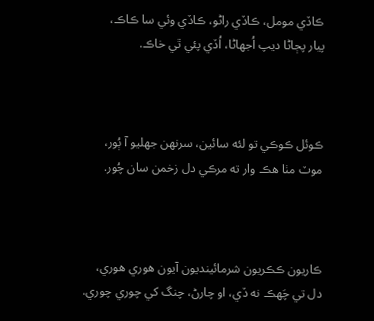ڪاڏي مومل، ڪاڏي راڻو، ڪاڏي وئي سا ڪاڪ،
پيار پڄاڻا ديپ اُجهاڻا، اُڏي پئي ٿي خاڪ.



ڪوئل ڪوڪي تو لئه سائين، سرنهن جهليو آ ٻُور،
موٽ مٺا هڪ وار ته مرڪي دل زخمن سان چُور.



ڪاريون ڪڪريون شرمائينديون آيون هوري هوري،
دل تي چَهڪ نه ڏي، او چارڻ، چنگ کي چوري چوري.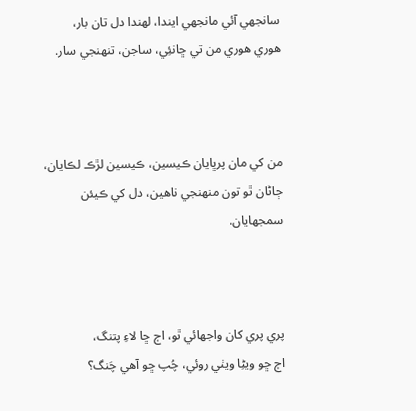سانجهي آئي مانجهي ايندا، لهندا دل تان بار،
هوري هوري من تي ڇانئِي، ساجن، تنهنجي سار.



من کي مان پرڀايان ڪيسين، ڪيسين لڙڪ لڪايان،
ڄاڻان ٿو تون منهنجي ناهين، دل کي ڪيئن سمجهايان.



پري پري کان واجهائي ٿو، اڄ ڇا لاءِ پتنگ،
اڄ ڇو ويڻِا ويٺي روئي، چُپ ڇو آهي چَنگ؟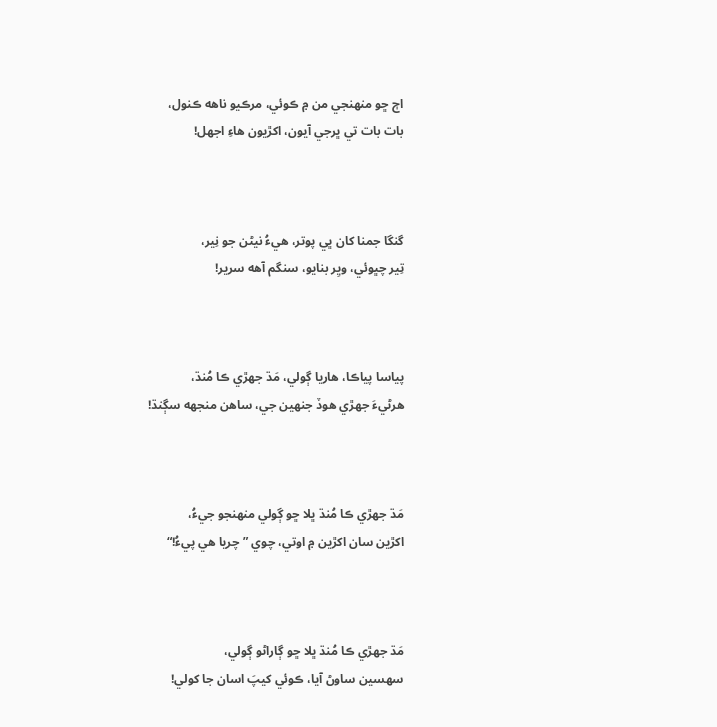اڄ ڇو منهنجي من ۾ ڪوئي، مرڪيو ناهه ڪنول،
بات بات تي ڀرجي آيون، اکڙيون هاءِ اجهل!



گنگا جمنا کان ڀي پوتر، هيءُ نيڻن جو نِير،
تِير چڀوئي، ويِر بنايو، سنگم آهه سرير!



پياسا پياڪا، هاريا ڳولي، مَڌ جهڙي ڪا مُنڌ،
هرڻيءَ جهڙي هوڏ جنهين جي، ساهن منجهه سڳنڌ!



مَڌ جهڙي ڪا مُنڌ ڀلا ڇو ڳولي منهنجو جيءُ،
اکڙين سان اکڙين ۾ اوتي، چوي ”چريا هي پيءُ!“



مَڌ جهڙي ڪا مُنڌ ڀلا ڇو ڳاراڻو ڳولي،
سهسين ساوڻ آيا، ڪوئي کيپَ اسان جا کولي!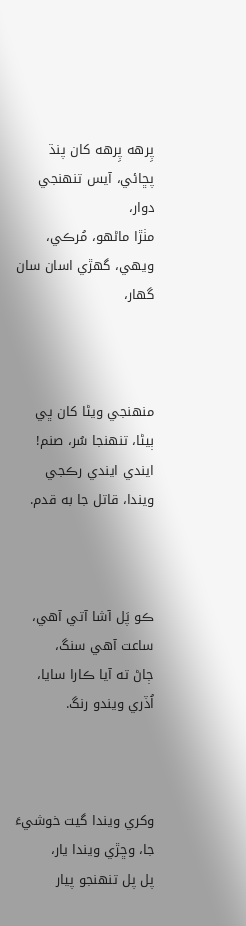پِرهه پِرهه کان پنڌ پڇائي، آيس تنهنجي دوار،
مٺڙا ماڻهو، مُرڪي، ويهي، گهڙي اسان سان گهار،



منهنجي ويڻا کان ڀي ٻيڻا، تنهنجا سُر، صنم!
ايندي ايندي رڪجي ويندا، قاتل جا به قدم.



ڪو پَل آشا آتي آهي، ساعت آهي سنگ،
ڄاڻ ته آيا ڪارا سايا، اُڏري ويندو رنگ.



وکري ويندا گيت خوشيءَ جا، وڇڙي ويندا يار،
پل پل تنهنجو پيار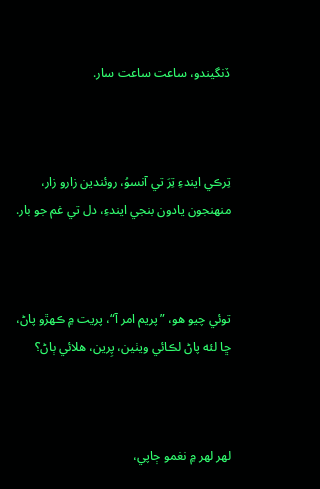ڏنگيندو، ساعت ساعت سار.



تِرڪي ايندءِ تِرَ تي آنسوُ، روئندين زارو زار،
منهنجون يادون بنجي ايندءِ، دل تي غم جو بار.



توئي چيو هو، ”پريم امر آ“، پريت ۾ ڪهڙو پاڻ،
ڇا لئه پاڻ لڪائي ويٺين، پِرين، هلائي ٻاڻ؟



لهر لهر ۾ نغمو ڄاپي،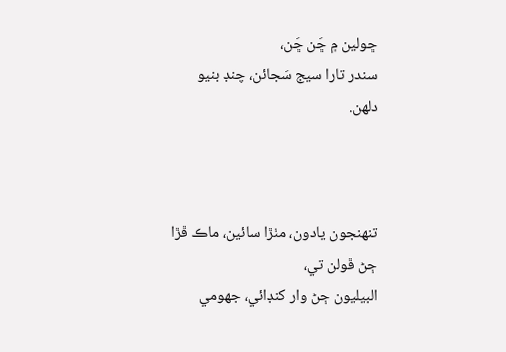ڇولين ۾ ڇَن ڇَن،
سندر تارا سيج سَجائن، چنڊ بنيو دلهن.



تنهنجون يادون، مٺڙا سائين، ماڪ ڦڙا ڄڻ ڦولن تي،
البيليون ڄڻ وار کنڊائي، جهومي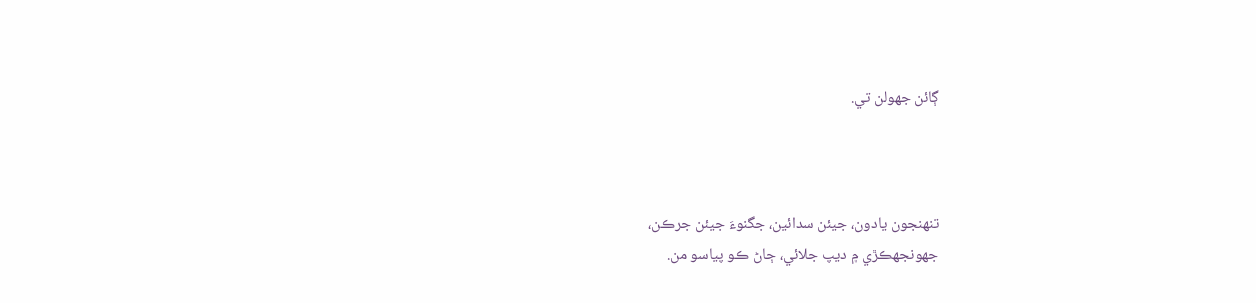ڳائن جهولن تي.



تنهنجون يادون، جيئن سدائين، جگنوءَ جيئن جرڪن،
جهونجهڪڙي ۾ ديپ جلائي، ڄاڻ ڪو پياسو من.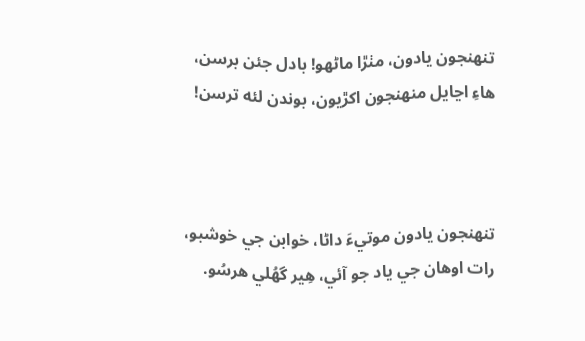تنهنجون يادون، مٺڙا ماڻهو! بادل جئن برسن،
هاءِ اڃايل منهنجون اکڙيون، بوندن لئه ترسن!



تنهنجون يادون موتيءَ داڻا، خوابن جي خوشبو،
رات اوهان جي ياد جو آئي، هِير گهُلي هرسُو.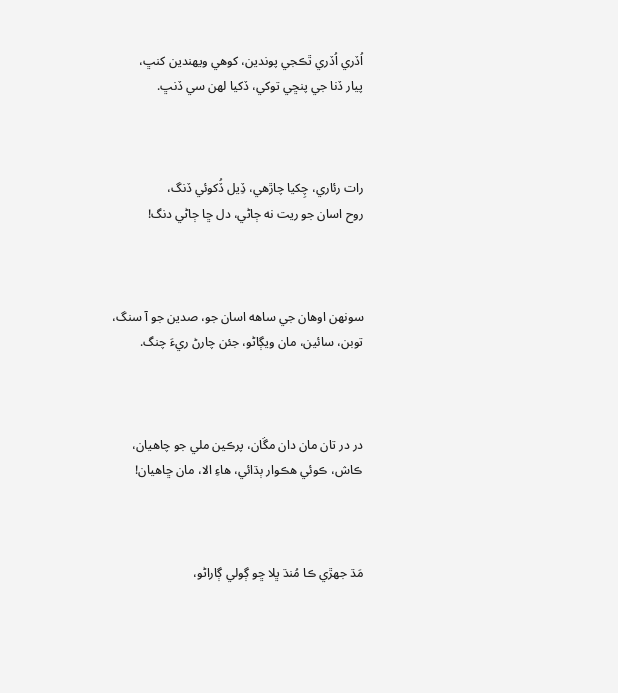اُڏري اُڏري ٿڪجي پوندين، کوهي ويهندين کنڀ،
پيار ڏنا جي پنڇي توکي، ڏکيا لهن سي ڏنڀ.



رات رئاري، چِکيا چاڙهي، ڏِيل ڏُکوئي ڏنگ،
روح اسان جو ريت نه ڄاڻي، دل ڇا ڄاڻي دنگ!



سونهن اوهان جي ساهه اسان جو، صدين جو آ سنگ،
توبن، سائين، مان ويڳاڻو، جئن چارڻ ريءَ چنگ.



در در تان مان دان مڱان، پرڪين ملي جو چاهيان،
ڪاش، ڪوئي هڪوار ٻڌائي، هاءِ الا، مان ڇاهيان!



مَڌ جهڙي ڪا مُنڌ ڀلا ڇو ڳولي ڳاراڻو،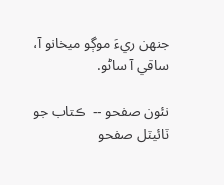جنهن ريءَ موڳو ميخانو آ، ساقي آ ساڻو.

نئون صفحو --  ڪتاب جو ٽائيٽل صفحو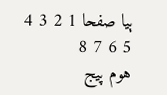ٻيا صفحا 1 2 3 4 5 6 7 8
هوم پيج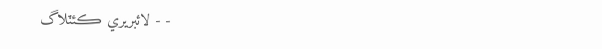- - لائبريري ڪئٽلاگ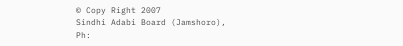© Copy Right 2007
Sindhi Adabi Board (Jamshoro),
Ph: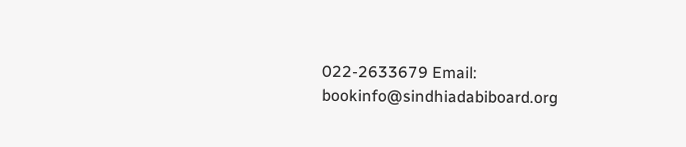022-2633679 Email: bookinfo@sindhiadabiboard.org